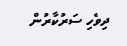ދިވެހި ސަރުކާރުން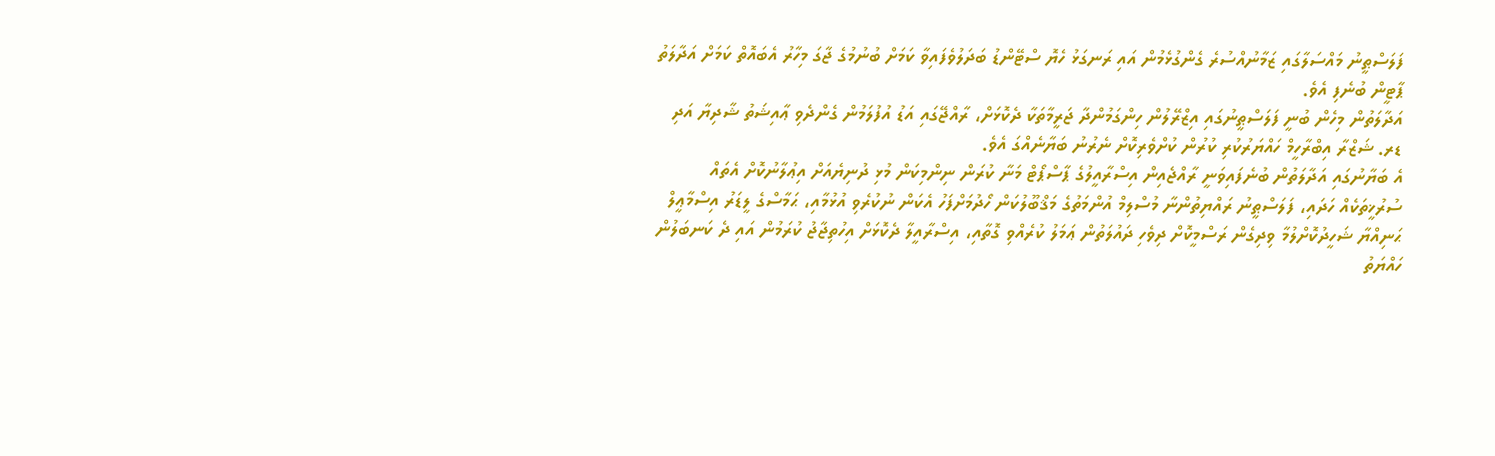ފަލަސްޠީނު މައްސަލާގައި ޒަމާނުއްސުރެ ގެންގުޅެމުން އައި ރަނގަޅު ހެޔޮ ސްޓޭންޑު ބަދަލުވެފައިވާ ކަމަށް ބުނުމުގެ ޖާގަ މިހާރު އެބައޮތް ކަމަށް އަދާލަތު ޕާޓީން ބުނެފި އެވެ.
އަދާލަތުން މިހެން ބުނީ ފަލަސްޠީނުގައި އިޒްރޭލުން ހިންގަމުންދާ ޖަރީމާތަކާ ދެކޮޅަށް، ރާއްޖޭގައި އަޑު އުފުލަމުން ގެންދެވި ޢާއިޝަތު ޝާދިޔާ އަދި ޑރ. ޝަޒްރާ އިބްރާހީމް ހައްޔަރުކުރި ކުރުން ކުށްވެރިކޮށް ނެރުނު ބަޔާނެއްގަ އެވެ.
އެ ބަޔާނުގައި އަދާލަތުން ބުނެފައިވަނީ ރާއްޖެއިން އިސްރާއީލުގެ ޕާސްޕޯޓް މަނާ ކުރަން ނިންމިކަން މުޅި ދުނިޔެއަށް އިޢުލާނުކޮށް އެތައް ސުރުޚީތަކެއް ހަދައި، ފަލަސްޠީނު ރައްޔިތުންނާ މުސްލިމް އުންމަތުގެ މަޤްބޫލުކަން ހޯދުމަށްފަހު އެކަން ނުކުރެވި އުޅުމާއި، ޙަމާސްގެ ލީޑަރު އިސްމާޢީލް ޙަނިއްޔާ ޝަހީދުކޮށްލުމާ ވިދިގެން ރަސްމީކޮށް ދިވެހި ދައުލަތުން ޢަމަލު ކުރެއްވި ގޮތާއި، އިސްރާއީލާ ދެކޮޅަށް އިހުތިޖާޖު ކުރަމުން އައި ދެ ކަނބަލުން ހައްޔަތު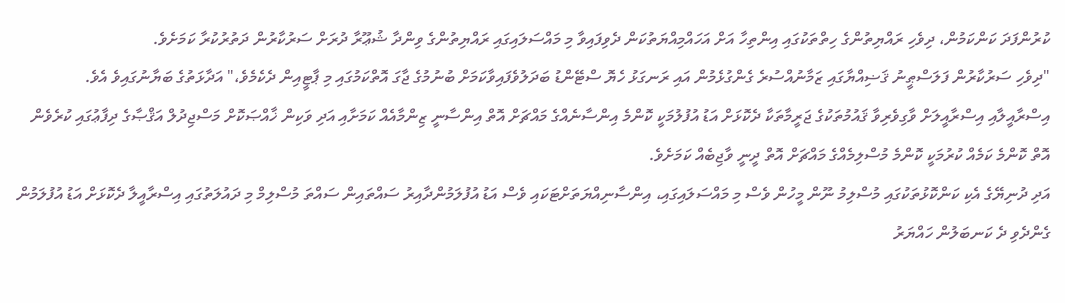ކުރުންފަދަ ކަންކަމުން، ދިވެހި ރައްޔިތުންގެ ހިތްތަކުގައި އިންތިހާ އަށް އަހައްމިއްޔަތުކަން ދެވިފައިވާ މި މައްސަލައިގައި ރައްޔިތުންގެ ވިންދާ ޝުޢޫރާ ދުރަށް ސަރުކާރުން ދަތުރުކުރާ ކަމަށެވެ.
"ދިވެހި ސަރުކާރުން ފަލަސްޠީނު ޤަޟިއްޔާގައި ޒަމާނުއްސުރެ ގެންގުޅެމުން އައި ރަނގަޅު ހެޔޮ ސްޓޭންޑު ބަދަލުވެފައިވާކަމަށް ބުނުމުގެ ޖާގަ އޮތްކަމުގައި މި ޕާޓީއިން ދެކެމެވެ،" އަދާޅަތުގެ ބަޔާނުގައިވެ އެވެ.
އިސްރާއީލާއި އިސްރާއީލަށް ވާގިވެރިވާ ޤައުމުތަކުގެ ޖަރީމާތަކާ ދެކޮޅަށް އަޑު އުފުލުމަކީ ކޮންމެ އިންސާނެއްގެ މައްޗަށް އޮތް އިންސާނީ ޒިންމާއެއް ކަމަށާއި އަދި ވަކިން ޚާއްޞަކޮށް މަސްޖިދުލް އަޤްޞާގެ ދިފާޢުގައި ކުރެވެން އޮތް ކޮންމެ ކަމެއް ކުރުމަކީ ކޮންމެ މުސްލިމެއްގެ މައްޗަށް އޮތް ދީނީ ވާޖިބެއް ކަމަށެވެ.
އަދި ދުނިޔޭގެ އެކި ކަންކޮޅުތަކުގައި މުސްލިމު ނޫން މީހުން ވެސް މި މައްސަލައިގައި، އިންސާނިއްޔަތަށްޓަކައި ވެސް އަޑު އުފުލަމުންދާއިރު ސައްތައިން ސައްތަ މުސްލިމް މި ދައުލަތުގައި އިސްރާއީލާ ދެކޮޅަށް އަޑު އުފުލަމުން ގެންދެވި ދެ ކަނބަލުން ހައްޔަރު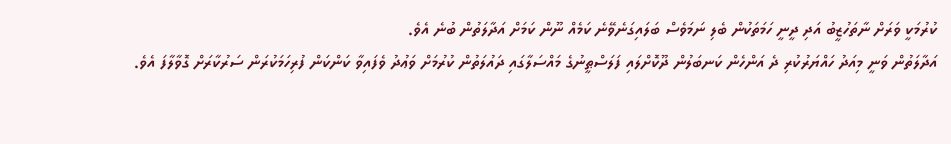ކުރުމަކީ ވަރަށް ނާތަހުޒީބު އަދި ދީނީ ހަމަތަކުން ބެލި ނަމަވެސް ބަލައިގަނެވޭނެ ކަމެއް ނޫން ކަމަށް އަދާލަތުން ބުނެ އެވެ.
އަދާލަތުން ވަނީ މިއަދު ހައްޔަރުކުރި ދެ އަންހެން ކަނބަލުން ދޫކޮށްލައި ފަލަސްޠީނުގެ މައްސަލާގައި ދައުލަތުން ކުރުމަށް ވަޢުދު ވެފައިވާ ކަންކަން ފުރިހަމަކުރަން ސަރުކާރަށް ގޮވާލާފަ އެވެ.